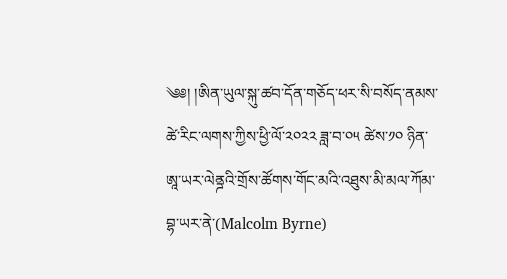༄༅། །ཨིན་ཡུལ་སྐུ་ཚབ་དོན་གཅོད་ཕར་སི་བསོད་ནམས་ཚེ་རིང་ལགས་ཀྱིས་ཕྱི་ལོ་༢༠༢༢ ཟླ་བ་༠༥ ཚེས་༡༠ ཉིན་ཨཱ་ཡར་ལེནྜའི་གྲོས་ཚོགས་གོང་མའི་འཐུས་མི་མལ་ཀོམ་བྷ་ཡར་ནེ་(Malcolm Byrne)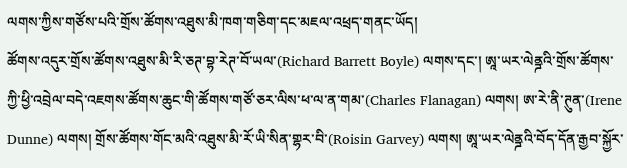ལགས་ཀྱིས་གཙོས་པའི་གྲོས་ཚོགས་འཐུས་མི་ཁག་གཅིག་དང་མཇལ་འཕྲད་གནང་ཡོད།
ཚོགས་འདུར་གྲོས་ཚོགས་འཐུས་མི་རི་ཅཊ་བྷ་རེཊ་བོ་ཡལ་(Richard Barrett Boyle) ལགས་དང་། ཨཱ་ཡར་ལེནྜའི་གྲོས་ཚོགས་ཀྱི་ཕྱི་འབྲེལ་བདེ་འཇགས་ཚོགས་ཆུང་གི་ཚོགས་གཙོ་ཅར་ལིས་ཕ་ལ་ན་གམ་(Charles Flanagan) ལགས། ཨ་རེ་ནི་ཊུན་(Irene Dunne) ལགས། གྲོས་ཚོགས་གོང་མའི་འཐུས་མི་རོ་ཡི་སིན་གྷར་བི་(Roisin Garvey) ལགས། ཨཱ་ཡར་ལེནྜའི་བོད་དོན་རྒྱབ་སྐྱོར་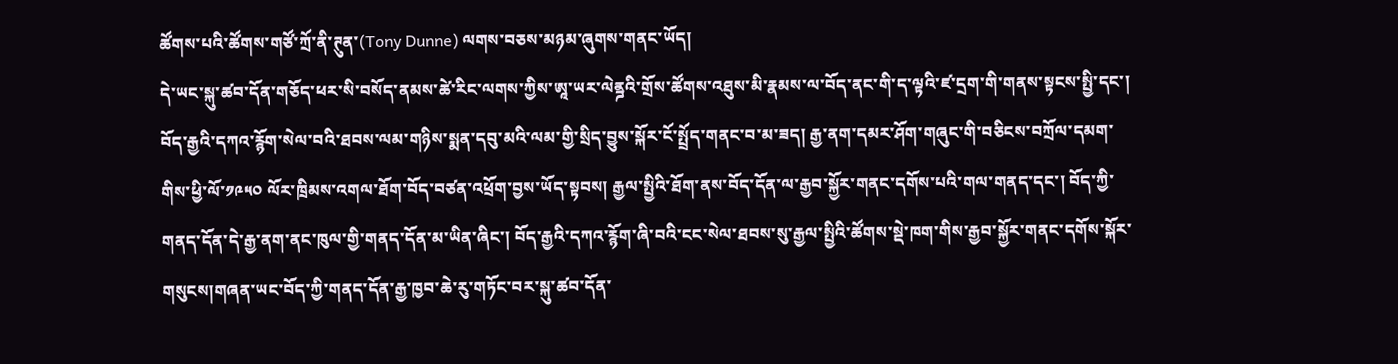ཚོགས་པའི་ཚོགས་གཙོ་ཀྲོ་ནི་ཊུན་(Tony Dunne) ལགས་བཅས་མཉམ་ཞུགས་གནང་ཡོད།
དེ་ཡང་སྐུ་ཚབ་དོན་གཅོད་ཕར་སི་བསོད་ནམས་ཚེ་རིང་ལགས་ཀྱིས་ཨཱ་ཡར་ལེནྜའི་གྲོས་ཚོགས་འཐུས་མི་རྣམས་ལ་བོད་ནང་གི་ད་ལྟའི་ཛ་དྲག་གི་གནས་སྟངས་སྤྱི་དང་། བོད་རྒྱའི་དཀའ་རྙོག་སེལ་བའི་ཐབས་ལམ་གཉིས་སྨན་དབུ་མའི་ལམ་གྱི་སྲིད་བྱུས་སྐོར་ངོ་སྤྲོད་གནང་བ་མ་ཟད། རྒྱ་ནག་དམར་ཤོག་གཞུང་གི་བཅིངས་བཀྲོལ་དམག་གིས་ཕྱི་ལོ་༡༩༥༠ ལོར་ཁྲིམས་འགལ་ཐོག་བོད་བཙན་འཕྲོག་བྱས་ཡོད་སྟབས། རྒྱལ་སྤྱིའི་ཐོག་ནས་བོད་དོན་ལ་རྒྱབ་སྐྱོར་གནང་དགོས་པའི་གལ་གནད་དང་། བོད་ཀྱི་གནད་དོན་དེ་རྒྱ་ནག་ནང་ཁུལ་གྱི་གནད་དོན་མ་ཡིན་ཞིང་། བོད་རྒྱའི་དཀའ་རྙོག་ཞི་བའི་ངང་སེལ་ཐབས་སུ་རྒྱལ་སྤྱིའི་ཚོགས་སྡེ་ཁག་གིས་རྒྱབ་སྐྱོར་གནང་དགོས་སྐོར་གསུངས།གཞན་ཡང་བོད་ཀྱི་གནད་དོན་རྒྱ་ཁྱབ་ཆེ་རུ་གཏོང་བར་སྐུ་ཚབ་དོན་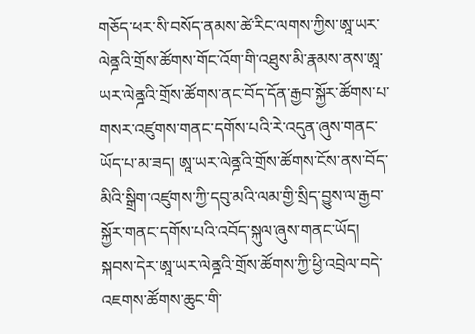གཅོད་ཕར་སི་བསོད་ནམས་ཚེ་རིང་ལགས་ཀྱིས་ཨཱ་ཡར་ལེནྜའི་གྲོས་ཚོགས་གོང་འོག་གི་འཐུས་མི་རྣམས་ནས་ཨཱ་ཡར་ལེནྜའི་གྲོས་ཚོགས་ནང་བོད་དོན་རྒྱབ་སྐྱོར་ཚོགས་པ་གསར་འཛུགས་གནང་དགོས་པའི་རེ་འདུན་ཞུས་གནང་ཡོད་པ་མ་ཟད། ཨཱ་ཡར་ལེནྜའི་གྲོས་ཚོགས་ངོས་ནས་བོད་མིའི་སྒྲིག་འཛུགས་ཀྱི་དབུ་མའི་ལམ་གྱི་སྲིད་བྱུས་ལ་རྒྱབ་སྐྱོར་གནང་དགོས་པའི་འབོད་སྐུལ་ཞུས་གནང་ཡོད། སྐབས་དེར་ཨཱ་ཡར་ལེནྜའི་གྲོས་ཚོགས་ཀྱི་ཕྱི་འབྲེལ་བདེ་འཇགས་ཚོགས་ཆུང་གི་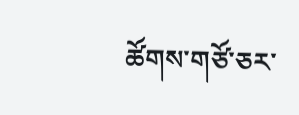ཚོགས་གཙོ་ཅར་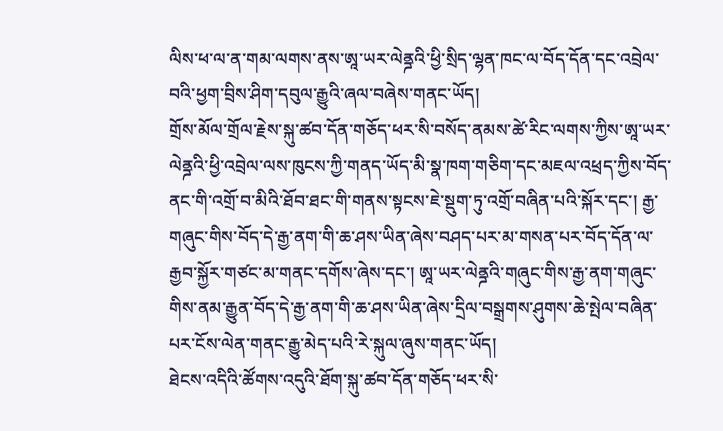ལིས་ཕ་ལ་ན་གམ་ལགས་ནས་ཨཱ་ཡར་ལེནྜའི་ཕྱི་སྲིད་ལྷན་ཁང་ལ་བོད་དོན་དང་འབྲེལ་བའི་ཕྱག་བྲིས་ཤིག་དབུལ་རྒྱུའི་ཞལ་བཞེས་གནང་ཡོད།
གྲོས་མོལ་གྲོལ་རྗེས་སྐུ་ཚབ་དོན་གཅོད་ཕར་སི་བསོད་ནམས་ཚེ་རིང་ལགས་ཀྱིས་ཨཱ་ཡར་ལེནྜའི་ཕྱི་འབྲེལ་ལས་ཁུངས་ཀྱི་གནད་ཡོད་མི་སྣ་ཁག་གཅིག་དང་མཇལ་འཕྲད་ཀྱིས་བོད་ནང་གི་འགྲོ་བ་མིའི་ཐོབ་ཐང་གི་གནས་སྟངས་ཇེ་སྡུག་ཏུ་འགྲོ་བཞིན་པའི་སྐོར་དང་། རྒྱ་གཞུང་གིས་བོད་དེ་རྒྱ་ནག་གི་ཆ་ཤས་ཡིན་ཞེས་བཤད་པར་མ་གསན་པར་བོད་དོན་ལ་རྒྱབ་སྐྱོར་གཙང་མ་གནང་དགོས་ཞེས་དང་། ཨཱ་ཡར་ལེནྜའི་གཞུང་གིས་རྒྱ་ནག་གཞུང་གིས་ནམ་རྒྱུན་བོད་དེ་རྒྱ་ནག་གི་ཆ་ཤས་ཡིན་ཞེས་དྲིལ་བསྒྲགས་ཤུགས་ཆེ་སྤེལ་བཞིན་པར་ངོས་ལེན་གནང་རྒྱུ་མེད་པའི་རེ་སྐུལ་ཞུས་གནང་ཡོད།
ཐེངས་འདིའི་ཚོགས་འདུའི་ཐོག་སྐུ་ཚབ་དོན་གཅོད་ཕར་སི་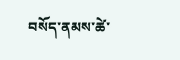བསོད་ནམས་ཚེ་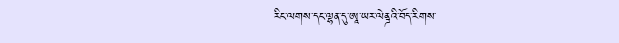རིང་ལགས་དང་ལྷན་དུ་ཨཱ་ཡར་ལེནྜའི་བོད་རིགས་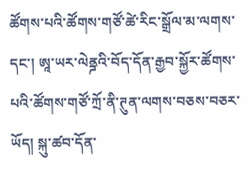ཚོགས་པའི་ཚོགས་གཙོ་ཚེ་རིང་སྒྲོལ་མ་ལགས་དང་། ཨཱ་ཡར་ལེནྜའི་བོད་དོན་རྒྱབ་སྐྱོར་ཚོགས་པའི་ཚོགས་གཙོ་ཀྲོ་ནི་ཊུན་ལགས་བཅས་བཅར་ཡོད། སྐུ་ཚབ་དོན་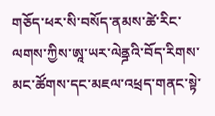གཅོད་ཕར་སི་བསོད་ནམས་ཚེ་རིང་ལགས་ཀྱིས་ཨཱ་ཡར་ལེནྜའི་བོད་རིགས་མང་ཚོགས་དང་མཇལ་འཕྲད་གནང་སྟེ་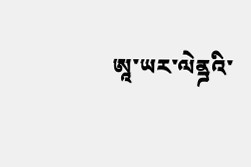ཨཱ་ཡར་ལེནྜའི་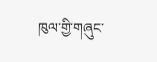ཁུལ་གྱི་གཞུང་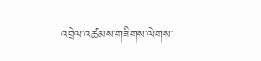འབྲེལ་འཚམས་གཟིགས་ལེགས་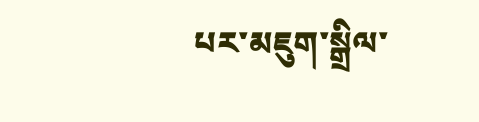པར་མཇུག་སྒྲིལ་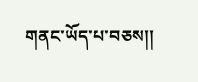གནང་ཡོད་པ་བཅས།།